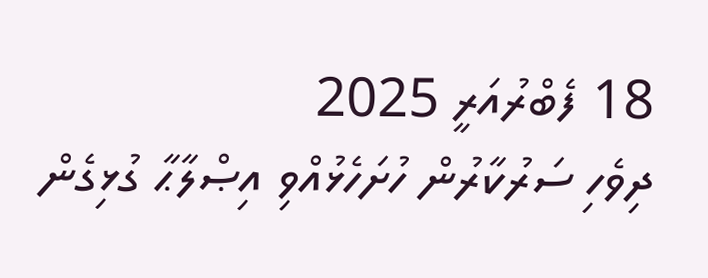18 ފެބްރުއަރީ 2025
ދިވެހި ސަރުކާރުން ހުށަހެޅުއްވި އިޞްލާޙާ ގުޅިގެން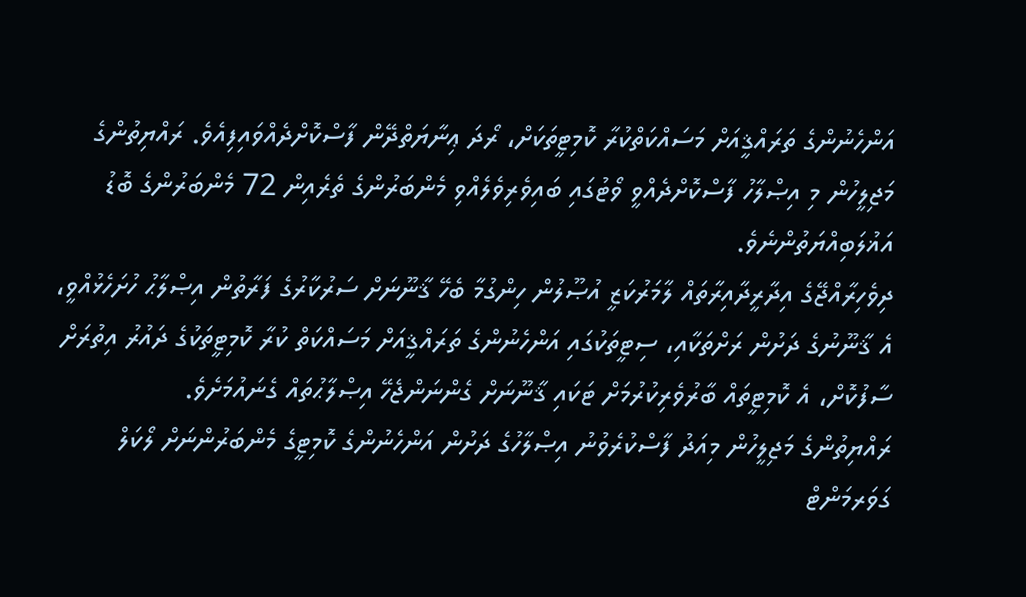އަންހެނުންގެ ތަރައްޤީއަށް މަސައްކަތްކުރާ ކޮމިޓީތަކަށް، ރޯދަ ޢިނާޔަތްދޭން ފާސްކޮށްދެއްވައިފިއެވެ. ރައްޔިތުންގެ މަޖިލީހުން މި އިޞްލާހު ފާސްކޮށްދެއްވީ ވޯޓުގައި ބައިވެރިވެލެއްވި މެންބަރުންގެ ތެރެއިން 72 މެންބަރުންގެ ބޮޑު އަޣުލަބިއްޔަތުންނެވެ.
ދިވެހިރާއްޖޭގެ އިދާރީދާއިރާތައް ލާމަރުކަޒީ އުޞޫލުން ހިންގުމާ ބެހޭ ޤާނޫނަށް ސަރުކާރުގެ ފަރާތުން އިޞްލާޙު ހުށަހެޅުއްވީ، އެ ޤާނޫނުގެ ދަށުން ރަށްތަކާއި، ސިޓީތަކުގައި އަންހެނުންގެ ތަރައްޤީއަށް މަސައްކަތް ކުރާ ކޮމިޓީތަކުގެ ދައުރު އިތުރަށް ސާފުކޮށް، އެ ކޮމިޓީތައް ބާރުވެރިކުރުމަށް ޓަކައި ޤާނޫނަށް ގެންނަންޖެހޭ އިޞްލާޙުތައް ގެނައުމަށެވެ.
ރައްޔިތުންގެ މަޖިލީހުން މިއަދު ފާސްކުރެވުނު އިޞްލާހުގެ ދަށުން އަންހެނުންގެ ކޮމިޓީގެ މެންބަރުންނަށް ލޯކަލް ގަވަރމަންޓް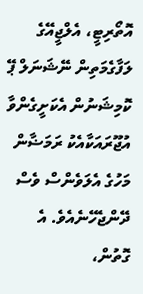އޮތޯރިޓީ، އެލްޖީއޭގެ ލަފާގެމަތިން ނޭޝަނަލް ޕޭ ކޮމިޝަނުން އެކަށީގެންވާ އުޖޫރައަކާއެކު ރަމަޟާން މަހުގެ އެލަވެންސް ވެސް ދޭންޖެހޭނެއެވެ. އެ ގޮތުން،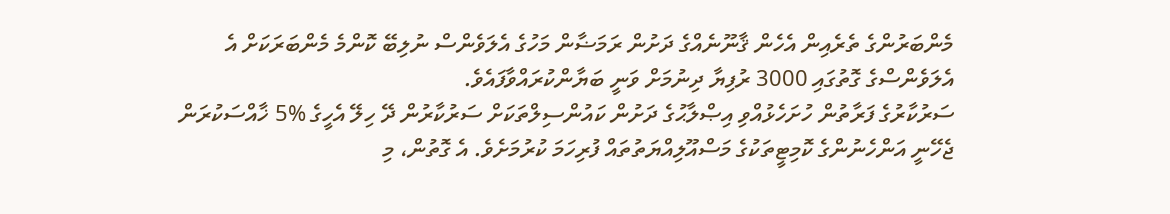މެންބަރުންގެ ތެރެއިން އެހެން ޤާނޫނެއްގެ ދަށުން ރަމަޟާން މަހުގެ އެލަވެންސް ނުލިބޭ ކޮންމެ މެންބަރަކަށް އެ އެލަވެންސްގެ ގޮތުގައި 3000 ރުފިޔާ ދިނުމަށް ވަނީ ބަޔާންކުރައްވާފައެވެ.
ސަރުކާރުގެ ފަރާތުން ހުށަހެޅުއްވި އިޞްލާޙުގެ ދަށުން ކައުންސިލްތަކަށް ސަރުކާރުން ދޭ ހިލޭ އެހީގެ %5 ޚާއްސަކުރަން ޖެހޭނީ އަންހެނުންގެ ކޮމިޓީތަކުގެ މަސްއޫލިއްޔަތުތައް ފުރިހަމަ ކުރުމަށެވެ. އެ ގޮތުން، މި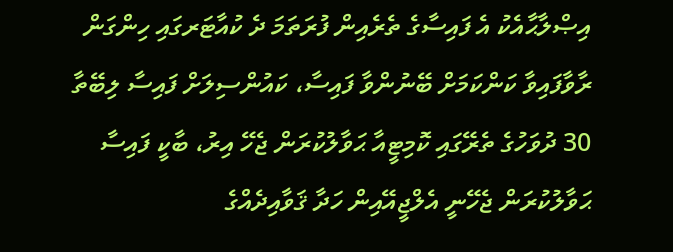އިޞްލާޙާއެކު އެ ފައިސާގެ ތެރެއިން ފުރަތަމަ ދެ ކުއާޓަރގައި ހިންގަން ރާވާފައިވާ ކަންކަމަށް ބޭނުންވާ ފައިސާ، ކައުންސިލަށް ފައިސާ ލިބޭތާ 30 ދުވަހުގެ ތެރޭގައި ކޮމިޓީއާ ޙަވާލުކުރަން ޖެހޭ އިރު، ބާކީ ފައިސާ ޙަވާލުކުރަން ޖެހޭނީ އެލްޖީއޭއިން ހަދާ ޤަވާއިދެއްގެ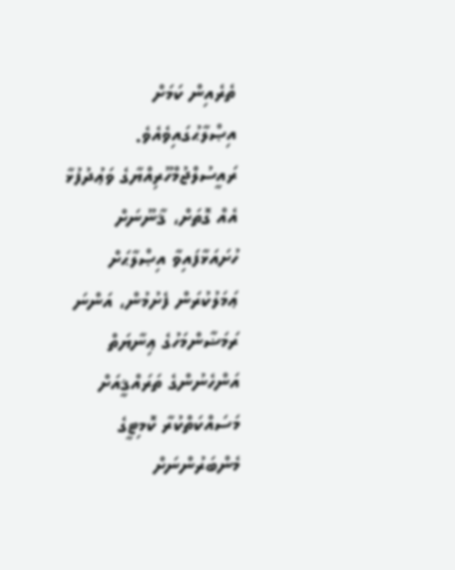ތެރެއިން ކަމަށް އިޞްލާޙުގައިވެއެވެ. ރައީސުލްޖުމްހޫރިއްޔާގެ ވަޢުދުފުޅާ އެއް ގޮތަށް، ޤާނޫނަށް ހުށައަޅާފައިވާ އިޞްލާޙަށް ޢަމަލުކުރަން ފެށުމުން، އަންނަ ރަމަޟާންމަހުގެ ޢިނާޔަތް އަންހެނުންގެ ތަރައްޤީއަށް މަސައްކަތްކުރާ ކޮމިޓީގެ މެންބަރުންނަށް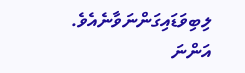ލިބިވަޑައިގަންނަވާނެއެވެ.
އަންނަ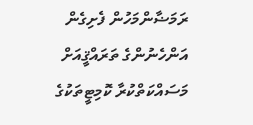ރަމަޟާންމަހުން ފެށިގެން އަންހެނުންގެ ތަރައްޤީއަށް މަސައްކަތްކުރާ ކޮމިޓީތަކުގެ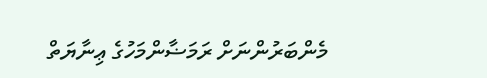މެންބަރުންނަށް ރަމަޟާންމަހުގެ ޢިނާޔަތް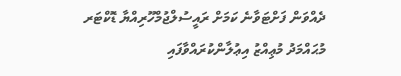ދެއްވަން ފަށްޓަވާނެ ކަމަށް ރައީސުލްޖުމްހޫރިއްޔާ ޑޮކްޓަރ މުޙައްމަދު މުޢިއްޒު އިޢުލާންކުރައްވާފައި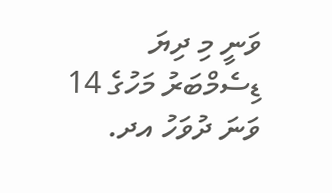ވަނީ މި ދިޔަ ޑިސެމްބަރު މަހުގެ 14 ވަނަ ދުވަހު އދ.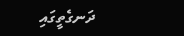ދަނގެތީގައި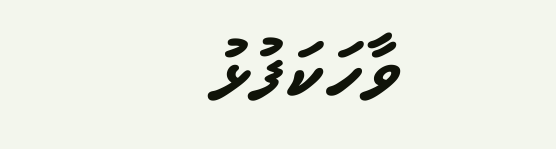ވާހަކަފުޅު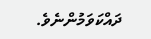ދައްކަވަމުންނެވެ.